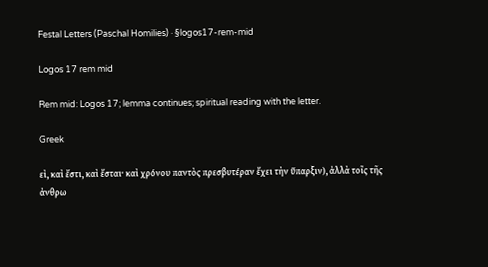Festal Letters (Paschal Homilies) · §logos17-rem-mid

Logos 17 rem mid

Rem mid: Logos 17; lemma continues; spiritual reading with the letter.

Greek

εὶ, καὶ ἔστι, καὶ ἔσται· καὶ χρόνου παντὸς πρεσβυτέραν ἔχει τὴν ὕπαρξιν), ἀλλὰ τοῖς τῆς ἀνθρω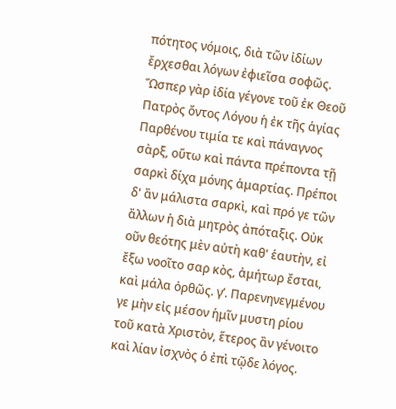πότητος νόμοις, διὰ τῶν ἰδίων ἔρχεσθαι λόγων ἐφιεῖσα σοφῶς. Ὥσπερ γὰρ ἰδία γέγονε τοῦ ἐκ Θεοῦ Πατρὸς ὄντος Λόγου ἡ ἐκ τῆς ἁγίας Παρθένου τιμία τε καὶ πάναγνος σὰρξ, οὕτω καὶ πάντα πρέποντα τῇ σαρκὶ δίχα μόνης ἁμαρτίας. Πρέποι δ' ἂν μάλιστα σαρκὶ, καὶ πρό γε τῶν ἄλλων ἡ διὰ μητρὸς ἀπόταξις. Οὐκ οῦν θεότης μὲν αὐτὴ καθ' ἑαυτὴν, εἰ ἔξω νοοῖτο σαρ κὸς, ἀμήτωρ ἔσται, καὶ μάλα ὀρθῶς. γʹ. Παρενηνεγμένου γε μὴν εἰς μέσον ἡμῖν μυστη ρίου τοῦ κατὰ Χριστὸν, ἕτερος ἂν γένοιτο καὶ λίαν ἰσχνὸς ὁ ἐπὶ τῷδε λόγος.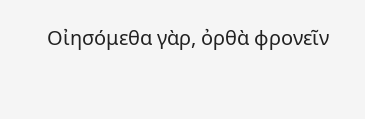Οἰησόμεθα γὰρ, ὀρθὰ φρονεῖν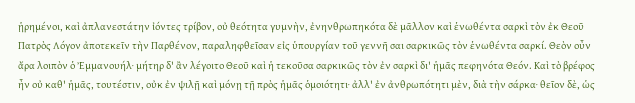ᾑρημένοι, καὶ ἀπλανεστάτην ἰόντες τρίβον, οὐ θεότητα γυμνὴν, ἐνηνθρωπηκότα δὲ μᾶλλον καὶ ἑνωθέντα σαρκὶ τὸν ἐκ Θεοῦ Πατρὸς Λόγον ἀποτεκεῖν τὴν Παρθένον, παραληφθεῖσαν εἰς ὑπουργίαν τοῦ γεννῆ σαι σαρκικῶς τὸν ἑνωθέντα σαρκί. Θεὸν οὖν ἄρα λοιπὸν ὁ Ἐμμανουήλ· μήτηρ δ' ἂν λέγοιτο Θεοῦ καὶ ἡ τεκοῦσα σαρκικῶς τὸν ἐν σαρκὶ δι' ἡμᾶς πεφηνότα Θεόν. Καὶ τὸ βρέφος ἦν οὐ καθ' ἡμᾶς, τουτέστιν, οὐκ ἐν ψιλῇ καὶ μόνῃ τῇ πρὸς ἡμᾶς ὁμοιότητι· ἀλλ' ἐν ἀνθρωπότητι μὲν, διὰ τὴν σάρκα· θεῖον δὲ, ὡς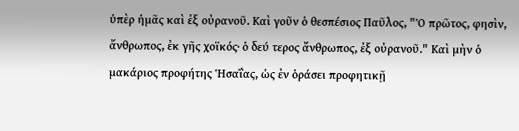ὑπὲρ ἡμᾶς καὶ ἐξ οὐρανοῦ. Καὶ γοῦν ὁ θεσπέσιος Παῦλος, "Ὁ πρῶτος, φησὶν, ἄνθρωπος, ἐκ γῆς χοϊκός· ὁ δεύ τερος ἄνθρωπος, ἐξ οὐρανοῦ." Καὶ μὴν ὁ μακάριος προφήτης Ἡσαΐας, ὡς ἐν ὁράσει προφητικῇ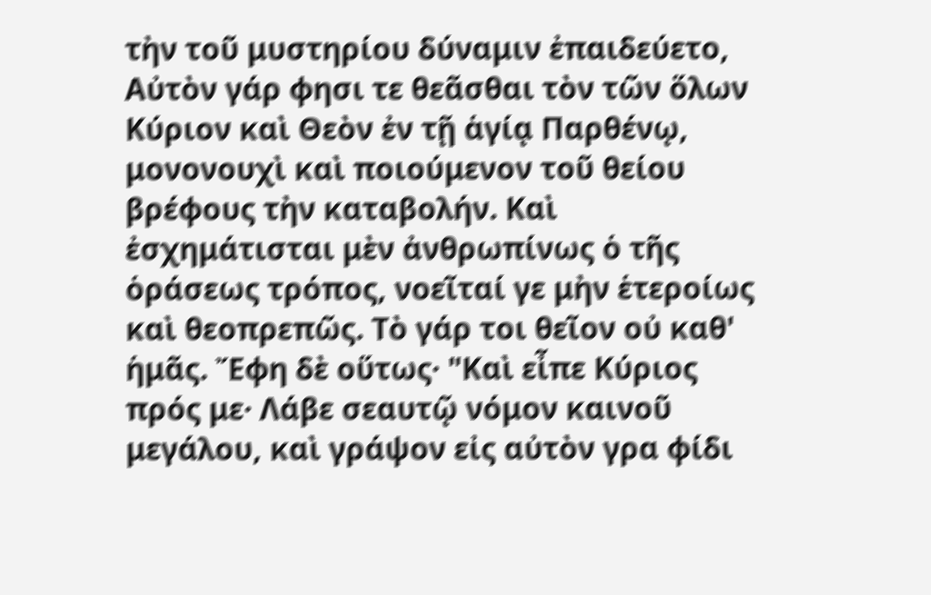τὴν τοῦ μυστηρίου δύναμιν ἐπαιδεύετο, Αὐτὸν γάρ φησι τε θεᾶσθαι τὸν τῶν ὅλων Κύριον καὶ Θεὸν ἐν τῇ ἁγίᾳ Παρθένῳ, μονονουχὶ καὶ ποιούμενον τοῦ θείου βρέφους τὴν καταβολήν. Καὶ ἐσχημάτισται μὲν ἀνθρωπίνως ὁ τῆς ὁράσεως τρόπος, νοεῖταί γε μὴν ἑτεροίως καὶ θεοπρεπῶς. Τὸ γάρ τοι θεῖον οὐ καθ' ἡμᾶς. Ἔφη δὲ οὕτως· "Καὶ εἶπε Κύριος πρός με· Λάβε σεαυτῷ νόμον καινοῦ μεγάλου, καὶ γράψον εἰς αὐτὸν γρα φίδι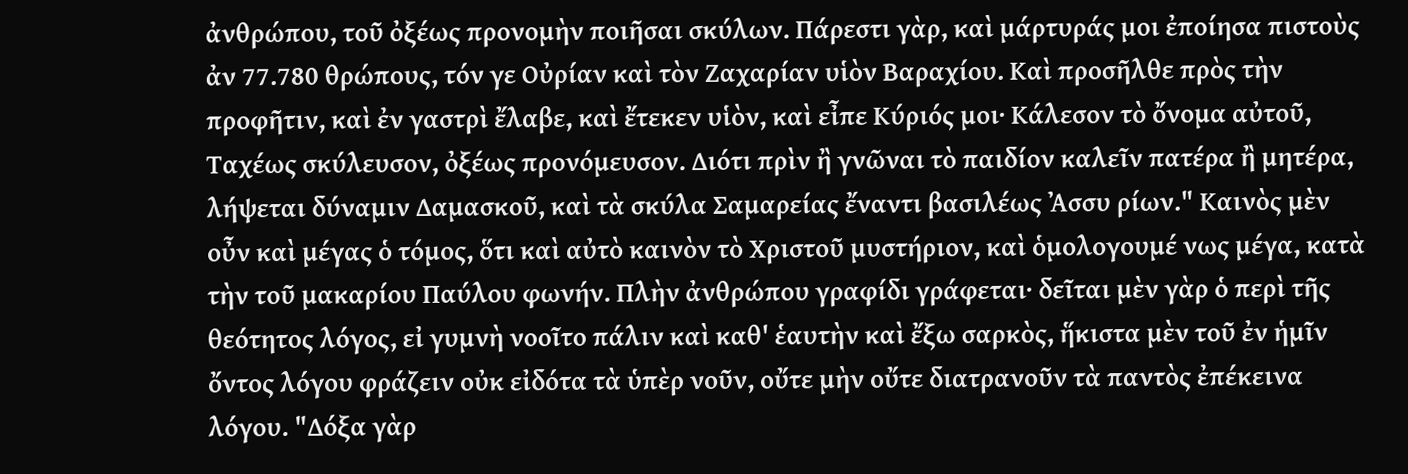ἀνθρώπου, τοῦ ὀξέως προνομὴν ποιῆσαι σκύλων. Πάρεστι γὰρ, καὶ μάρτυράς μοι ἐποίησα πιστοὺς ἀν 77.780 θρώπους, τόν γε Οὐρίαν καὶ τὸν Ζαχαρίαν υἱὸν Βαραχίου. Καὶ προσῆλθε πρὸς τὴν προφῆτιν, καὶ ἐν γαστρὶ ἔλαβε, καὶ ἔτεκεν υἱὸν, καὶ εἶπε Κύριός μοι· Κάλεσον τὸ ὄνομα αὐτοῦ, Ταχέως σκύλευσον, ὀξέως προνόμευσον. ∆ιότι πρὶν ἢ γνῶναι τὸ παιδίον καλεῖν πατέρα ἢ μητέρα, λήψεται δύναμιν ∆αμασκοῦ, καὶ τὰ σκύλα Σαμαρείας ἔναντι βασιλέως Ἀσσυ ρίων." Καινὸς μὲν οὖν καὶ μέγας ὁ τόμος, ὅτι καὶ αὐτὸ καινὸν τὸ Χριστοῦ μυστήριον, καὶ ὁμολογουμέ νως μέγα, κατὰ τὴν τοῦ μακαρίου Παύλου φωνήν. Πλὴν ἀνθρώπου γραφίδι γράφεται· δεῖται μὲν γὰρ ὁ περὶ τῆς θεότητος λόγος, εἰ γυμνὴ νοοῖτο πάλιν καὶ καθ' ἑαυτὴν καὶ ἔξω σαρκὸς, ἥκιστα μὲν τοῦ ἐν ἡμῖν ὄντος λόγου φράζειν οὐκ εἰδότα τὰ ὑπὲρ νοῦν, οὔτε μὴν οὔτε διατρανοῦν τὰ παντὸς ἐπέκεινα λόγου. "∆όξα γὰρ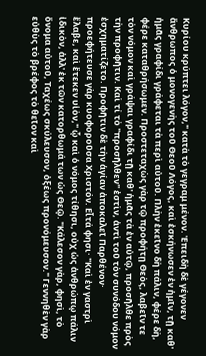Κυρίου κρύπτει λόγον," κατὰ τὸ γεγραμ μένον. Ἐπειδὴ δὲ γέγονεν ἄνθρωπος ὁ μονογενὴς τοῦ Θεοῦ Λόγος, καὶ ἐσκήνωσεν ἐν ἡμῖν, τῇ καθ' ἡμᾶς γραφίδι γράφεται τὰ περὶ αὐτοῦ. Πλὴν ἐκεῖνο δὴ πάλιν, φέρε δὴ, φέρε καταθρήσωμεν. Προστεταχὼς γὰρ τῷ προφήτῃ Θεὸς, λαβεῖν τε τὸν νόμον καὶ γράψαι γραφίδι τῇ καθ' ἡμᾶς τὰ ἐν αὐτῷ, προσῆλθε πρὸς τὴν προφῆτιν. Καὶ τί τὸ "προσῆλθεν" ἐστὶν, ἀντὶ τοῦ τὸν συνόδου νόμον ἐσχηματίζετο. Προφῆτιν δὲ τὴν ἁγίαν ἀποκαλεῖ Παρθένον· προεφήτευσε γὰρ κυοφοροῦσα Χριστόν. Εἶτά φησι· "Καὶ ἐν γαστρὶ ἔλαβε, καὶ ἔτεκεν υἱὸν," ᾧ καὶ ὁ νόμος τίθησι, οὐχ ὡς ἀνθρώπῳ πάλιν ἰδικὸν, ἀλλ' ἐκ τῶν κατορθωμά των ὡς Θεῷ. "Κάλεσον γὰρ, φησὶ, τὸ ὄνομα αὐτοῦ, Ταχέως σκύλευσον, ὀξέως προνόμευσον." Γεννηθὲν γὰρ εὐθὺς τὸ βρέφος τὸ θεῖον καὶ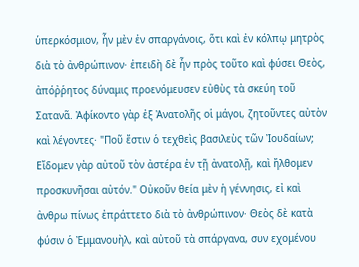ὑπερκόσμιον, ἦν μὲν ἐν σπαργάνοις, ὅτι καὶ ἐν κόλπῳ μητρὸς διὰ τὸ ἀνθρώπινον· ἐπειδὴ δὲ ἦν πρὸς τοῦτο καὶ φύσει Θεὸς, ἀπόῤῥητος δύναμις προενόμευσεν εὐθὺς τὰ σκεύη τοῦ Σατανᾶ. Ἀφίκοντο γὰρ ἐξ Ἀνατολῆς οἱ μάγοι, ζητοῦντες αὐτὸν καὶ λέγοντες· "Ποῦ ἔστιν ὁ τεχθεὶς βασιλεὺς τῶν Ἰουδαίων; Εἴδομεν γὰρ αὐτοῦ τὸν ἀστέρα ἐν τῇ ἀνατολῇ, καὶ ἤλθομεν προσκυνῆσαι αὐτόν." Οὐκοῦν θεία μὲν ἡ γέννησις, εἰ καὶ ἀνθρω πίνως ἐπράττετο διὰ τὸ ἀνθρώπινον· Θεὸς δὲ κατὰ φύσιν ὁ Ἐμμανουὴλ, καὶ αὐτοῦ τὰ σπάργανα, συν εχομένου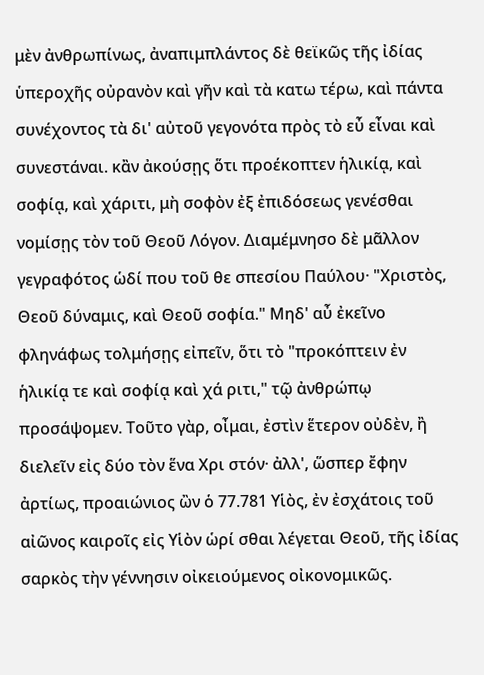μὲν ἀνθρωπίνως, ἀναπιμπλάντος δὲ θεϊκῶς τῆς ἰδίας ὑπεροχῆς οὐρανὸν καὶ γῆν καὶ τὰ κατω τέρω, καὶ πάντα συνέχοντος τὰ δι' αὐτοῦ γεγονότα πρὸς τὸ εὖ εἶναι καὶ συνεστάναι. κἂν ἀκούσῃς ὅτι προέκοπτεν ἡλικίᾳ, καὶ σοφίᾳ, καὶ χάριτι, μὴ σοφὸν ἐξ ἐπιδόσεως γενέσθαι νομίσῃς τὸν τοῦ Θεοῦ Λόγον. ∆ιαμέμνησο δὲ μᾶλλον γεγραφότος ὡδί που τοῦ θε σπεσίου Παύλου· "Χριστὸς, Θεοῦ δύναμις, καὶ Θεοῦ σοφία." Μηδ' αὖ ἐκεῖνο φληνάφως τολμήσῃς εἰπεῖν, ὅτι τὸ "προκόπτειν ἐν ἡλικίᾳ τε καὶ σοφίᾳ καὶ χά ριτι," τῷ ἀνθρώπῳ προσάψομεν. Τοῦτο γὰρ, οἶμαι, ἐστὶν ἕτερον οὐδὲν, ἢ διελεῖν εἰς δύο τὸν ἕνα Χρι στόν· ἀλλ', ὥσπερ ἔφην ἀρτίως, προαιώνιος ὢν ὁ 77.781 Υἱὸς, ἐν ἐσχάτοις τοῦ αἰῶνος καιροῖς εἰς Υἱὸν ὡρί σθαι λέγεται Θεοῦ, τῆς ἰδίας σαρκὸς τὴν γέννησιν οἰκειούμενος οἰκονομικῶς.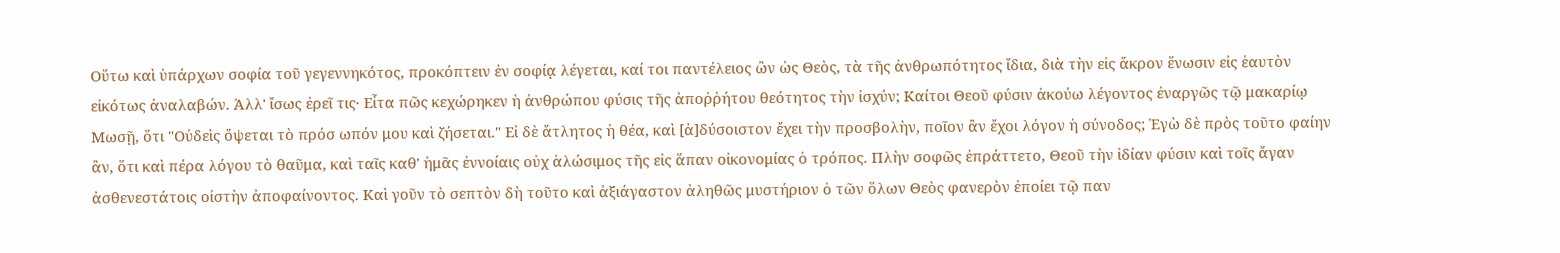Οὕτω καὶ ὑπάρχων σοφία τοῦ γεγεννηκότος, προκόπτειν ἐν σοφίᾳ λέγεται, καί τοι παντέλειος ὢν ὡς Θεὸς, τὰ τῆς ἀνθρωπότητος ἴδια, διὰ τὴν εἰς ἄκρον ἕνωσιν εἰς ἑαυτὸν εἰκότως ἀναλαβών. Ἀλλ' ἴσως ἐρεῖ τις· Εἶτα πῶς κεχώρηκεν ἡ ἀνθρώπου φύσις τῆς ἀποῤῥήτου θεότητος τὴν ἰσχύν; Καίτοι Θεοῦ φύσιν ἀκούω λέγοντος ἐναργῶς τῷ μακαρίῳ Μωσῇ, ὅτι "Οὐδεὶς ὄψεται τὸ πρόσ ωπόν μου καὶ ζήσεται." Εἰ δὲ ἄτλητος ἡ θέα, καὶ [ἀ]δύσοιστον ἔχει τὴν προσβολὴν, ποῖον ἂν ἔχοι λόγον ἡ σύνοδος; Ἐγὼ δὲ πρὸς τοῦτο φαίην ἂν, ὅτι καὶ πέρα λόγου τὸ θαῦμα, καὶ ταῖς καθ' ἡμᾶς ἐννοίαις οὐχ ἁλώσιμος τῆς εἰς ἅπαν οἰκονομίας ὁ τρόπος. Πλὴν σοφῶς ἐπράττετο, Θεοῦ τὴν ἰδίαν φύσιν καὶ τοῖς ἄγαν ἀσθενεστάτοις οἰστὴν ἀποφαίνοντος. Καὶ γοῦν τὸ σεπτὸν δὴ τοῦτο καὶ ἀξιάγαστον ἀληθῶς μυστήριον ὁ τῶν ὅλων Θεὸς φανερὸν ἐποίει τῷ παν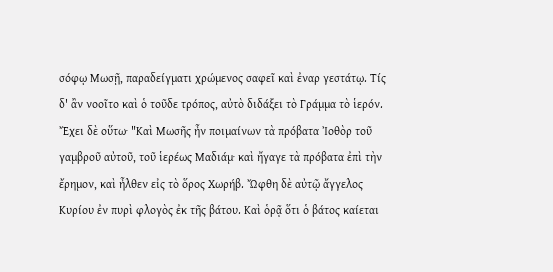σόφῳ Μωσῇ, παραδείγματι χρώμενος σαφεῖ καὶ ἐναρ γεστάτῳ. Τίς δ' ἂν νοοῖτο καὶ ὁ τοῦδε τρόπος, αὐτὸ διδάξει τὸ Γράμμα τὸ ἱερόν. Ἔχει δὲ οὕτω· "Καὶ Μωσῆς ἦν ποιμαίνων τὰ πρόβατα Ἰοθὸρ τοῦ γαμβροῦ αὐτοῦ, τοῦ ἱερέως Μαδιάμ· καὶ ἤγαγε τὰ πρόβατα ἐπὶ τὴν ἔρημον, καὶ ἦλθεν εἰς τὸ ὅρος Χωρήβ. Ὤφθη δὲ αὐτῷ ἄγγελος Κυρίου ἐν πυρὶ φλογὸς ἐκ τῆς βάτου. Καὶ ὁρᾷ ὅτι ὁ βάτος καίεται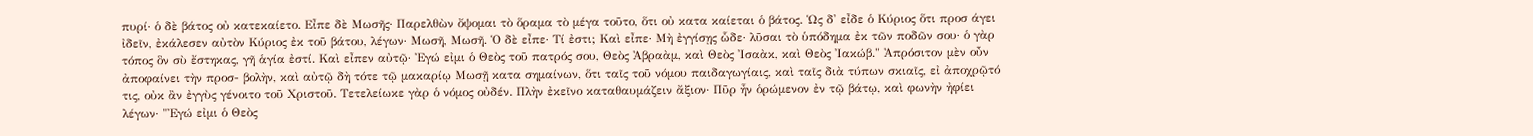πυρί· ὁ δὲ βάτος οὐ κατεκαίετο. Εἶπε δὲ Μωσῆς· Παρελθὼν ὄψομαι τὸ ὅραμα τὸ μέγα τοῦτο, ὅτι οὐ κατα καίεται ὁ βάτος. Ὡς δ' εἶδε ὁ Κύριος ὅτι προσ άγει ἰδεῖν, ἐκάλεσεν αὐτὸν Κύριος ἐκ τοῦ βάτου, λέγων· Μωσῆ, Μωσῆ. Ὁ δὲ εἶπε· Τί ἐστι; Καὶ εἶπε· Μὴ ἐγγίσῃς ὧδε· λῦσαι τὸ ὑπόδημα ἐκ τῶν ποδῶν σου· ὁ γὰρ τόπος ὃν σὺ ἔστηκας, γῆ ἁγία ἐστί. Καὶ εἶπεν αὐτῷ· Ἐγώ εἰμι ὁ Θεὸς τοῦ πατρός σου, Θεὸς Ἀβραὰμ, καὶ Θεὸς Ἰσαὰκ, καὶ Θεὸς Ἰακώβ." Ἀπρόσιτον μὲν οὖν ἀποφαίνει τὴν προσ- βολὴν, καὶ αὐτῷ δὴ τότε τῷ μακαρίῳ Μωσῇ κατα σημαίνων, ὅτι ταῖς τοῦ νόμου παιδαγωγίαις, καὶ ταῖς διὰ τύπων σκιαῖς, εἰ ἀποχρῷτό τις, οὐκ ἂν ἐγγὺς γένοιτο τοῦ Χριστοῦ. Τετελείωκε γὰρ ὁ νόμος οὐδέν. Πλὴν ἐκεῖνο καταθαυμάζειν ἄξιον· Πῦρ ἦν ὁρώμενον ἐν τῷ βάτῳ, καὶ φωνὴν ἠφίει λέγων· "Ἐγώ εἰμι ὁ Θεὸς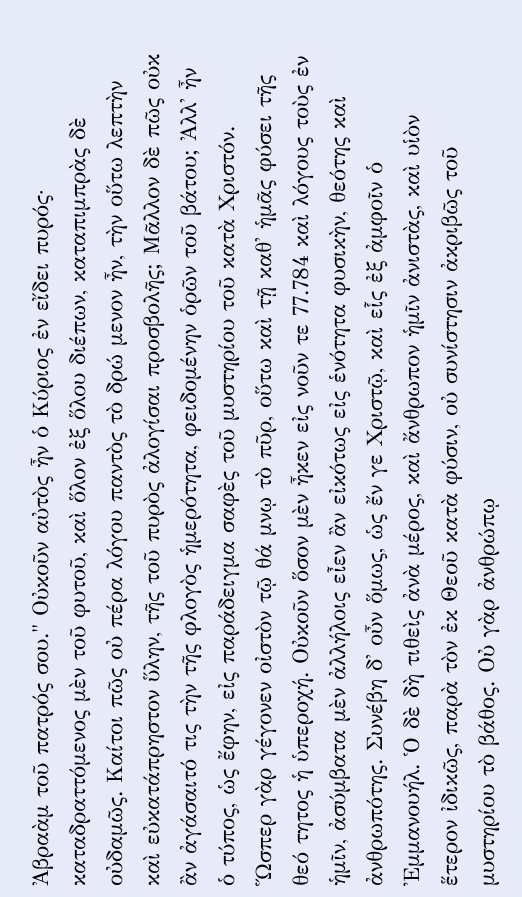Ἀβραὰμ τοῦ πατρός σου." Οὐκοῦν αὐτὸς ἦν ὁ Κύριος ἐν εἴδει πυρός· καταδραττόμενος μὲν τοῦ φυτοῦ, καὶ ὅλον ἐξ ὅλου διέπων, καταπιμπρὰς δὲ οὐδαμῶς. Καίτοι πῶς οὐ πέρα λόγου παντὸς τὸ δρώ μενον ἦν, τὴν οὕτω λεπτὴν καὶ εὐκατάπρηστον ὕλην, τῆς τοῦ πυρὸς ἀλογίσαι προσβολῆς; Μᾶλλον δὲ πῶς οὐκ ἂν ἀγάσαιτό τις τὴν τῆς φλογὸς ἡμερότητα, φειδομένην ὁρῶν τοῦ βάτου; Ἀλλ' ἦν ὁ τύπος, ὡς ἔφην, εἰς παράδειγμα σαφὲς τοῦ μυστηρίου τοῦ κατὰ Χριστόν. Ὥσπερ γὰρ γέγονεν οἰστὸν τῷ θά μνῳ τὸ πῦρ, οὕτω καὶ τῇ καθ' ἡμᾶς φύσει τῆς θεό τητος ἡ ὑπεροχή. Οὐκοῦν ὅσον μὲν ἦκεν εἰς νοῦν τε 77.784 καὶ λόγους τοὺς ἐν ἡμῖν, ἀσύμβατα μὲν ἀλλήλοις εἶεν ἂν εἰκότως εἰς ἑνότητα φυσικὴν, θεότης καὶ ἀνθρωπότης. Συνέβη δ' οὖν ὅμως, ὡς ἔν γε Χριστῷ, καὶ εἷς ἐξ ἀμφοῖν ὁ Ἐμμανουήλ. Ὁ δὲ δὴ τιθεὶς ἀνὰ μέρος, καὶ ἄνθρωπον ἡμῖν ἀνιστὰς, καὶ υἱὸν ἕτερον ἰδικῶς, παρὰ τὸν ἐκ Θεοῦ κατὰ φύσιν, οὐ συνίστησιν ἀκριβῶς τοῦ μυστηρίου τὸ βάθος. Οὐ γὰρ ἀνθρώπῳ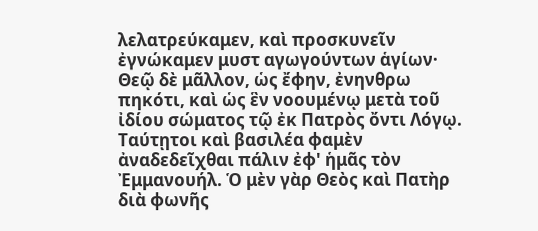λελατρεύκαμεν, καὶ προσκυνεῖν ἐγνώκαμεν μυστ αγωγούντων ἁγίων· Θεῷ δὲ μᾶλλον, ὡς ἔφην, ἐνηνθρω πηκότι, καὶ ὡς ἓν νοουμένῳ μετὰ τοῦ ἰδίου σώματος τῷ ἐκ Πατρὸς ὄντι Λόγῳ. Ταύτῃτοι καὶ βασιλέα φαμὲν ἀναδεδεῖχθαι πάλιν ἐφ' ἡμᾶς τὸν Ἐμμανουήλ. Ὁ μὲν γὰρ Θεὸς καὶ Πατὴρ διὰ φωνῆς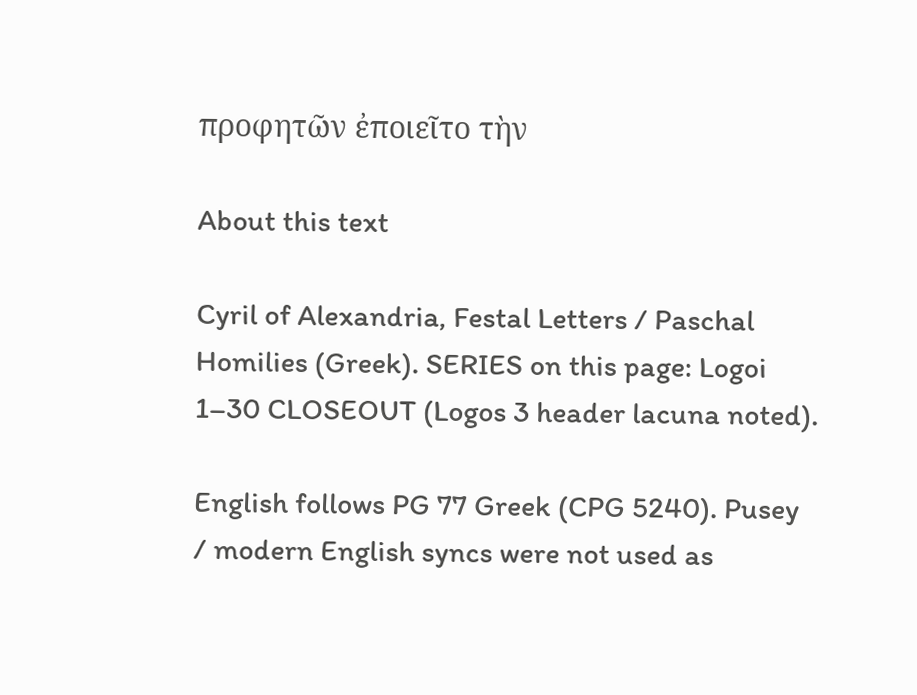προφητῶν ἐποιεῖτο τὴν

About this text

Cyril of Alexandria, Festal Letters / Paschal Homilies (Greek). SERIES on this page: Logoi 1–30 CLOSEOUT (Logos 3 header lacuna noted).

English follows PG 77 Greek (CPG 5240). Pusey / modern English syncs were not used as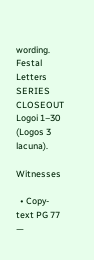wording. Festal Letters SERIES CLOSEOUT Logoi 1–30 (Logos 3 lacuna).

Witnesses

  • Copy-text PG 77 —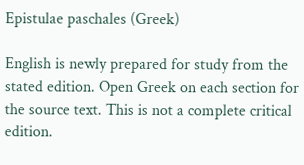Epistulae paschales (Greek)

English is newly prepared for study from the stated edition. Open Greek on each section for the source text. This is not a complete critical edition.